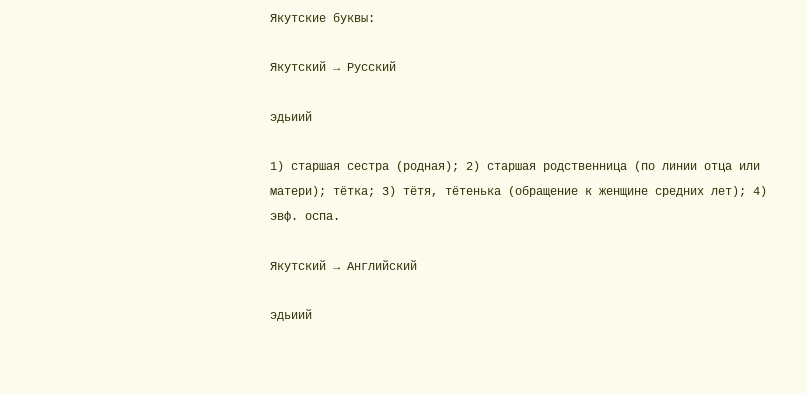Якутские буквы:

Якутский → Русский

эдьиий

1) старшая сестра (родная); 2) старшая родственница (по линии отца или матери); тётка; 3) тётя, тётенька (обращение к женщине средних лет); 4) эвф. оспа.

Якутский → Английский

эдьиий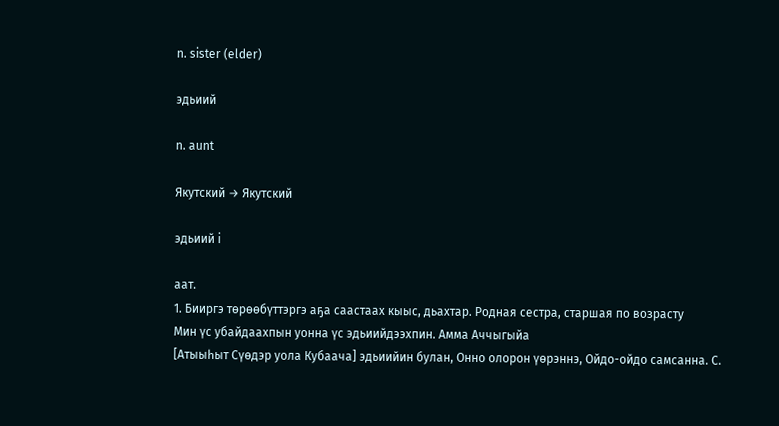n. sister (elder)

эдьиий

n. aunt

Якутский → Якутский

эдьиий i

аат.
1. Бииргэ төрөөбүттэргэ аҕа саастаах кыыс, дьахтар. Родная сестра, старшая по возрасту
Мин үс убайдаахпын уонна үс эдьиийдээхпин. Амма Аччыгыйа
[Атыыһыт Сүөдэр уола Кубаача] эдьиийин булан, Онно олорон үөрэннэ, Ойдо-ойдо самсанна. С.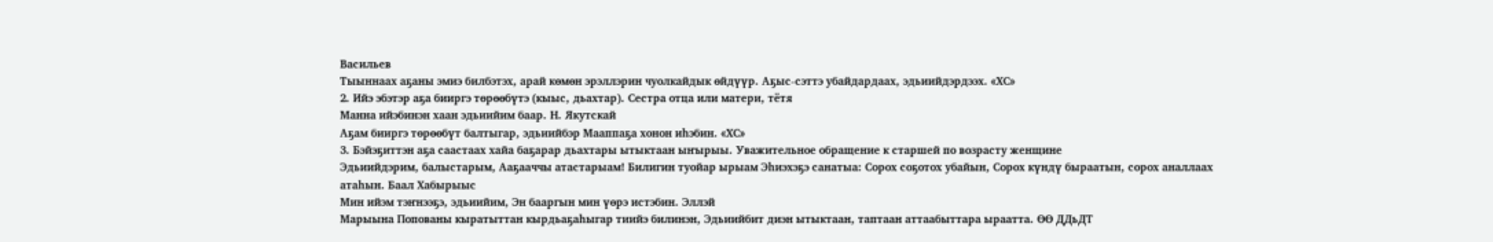Васильев
Тыыннаах аҕаны эмиэ билбэтэх, арай көмөн эрэллэрин чуолкайдык өйдүүр. Аҕыс-сэттэ убайдардаах, эдьиийдэрдээх. «ХС»
2. Ийэ эбэтэр аҕа бииргэ төрөөбүтэ (кыыс, дьахтар). Сестра отца или матери, тётя
Манна ийэбинэн хаан эдьиийим баар. Н. Якутскай
Аҕам бииргэ төрөөбүт балтыгар, эдьиийбэр Мааппаҕа хонон иһэбин. «ХС»
3. Бэйэҕиттэн аҕа саастаах хайа баҕарар дьахтары ытыктаан ыҥырыы. Уважительное обращение к старшей по возрасту женщине
Эдьиийдэрим, балыстарым, Ааҕааччы атастарыам! Билигин туойар ырыам Эһиэхэҕэ санатыа: Сорох соҕотох убайын, Сорох күндү быраатын, сорох аналлаах атаһын. Баал Хабырыыс
Мин ийэм тэҥнээҕэ, эдьиийим, Эн бааргын мин үөрэ истэбин. Эллэй
Марыына Попованы кыратыттан кырдьаҕаһыгар тиийэ билинэн, Эдьиийбит диэн ытыктаан, таптаан аттаабыттара ыраатта. ӨӨ ДДьДТ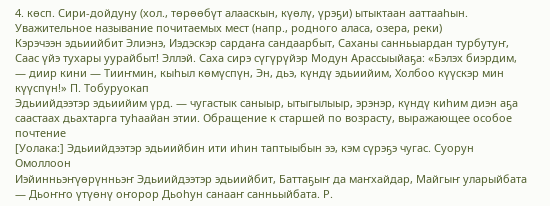4. көсп. Сири-дойдуну (хол., төрөөбүт алааскын, күөлү, үрэҕи) ытыктаан ааттааһын. Уважительное называние почитаемых мест (напр., родного аласа, озера, реки)
Кэрэчээн эдьиийбит Элиэнэ, Иэдэскэр сардаҥа сандаарбыт, Саханы санньыардан турбутуҥ, Саас үйэ тухары уурайбыт! Эллэй. Саха сирэ сүгүрүйэр Модун Арассыыйаҕа: «Бэлэх биэрдим, — диир кини — Тииҥмин, кыһыл көмүспүн, Эн, дьэ, күндү эдьиийим, Холбоо күүскэр мин күүспүн!» П. Тобуруокап
Эдьиийдээтэр эдьиийим үрд. — чугастык саныыр, ытыгылыыр, эрэнэр, күндү киһим диэн аҕа саастаах дьахтарга туһаайан этии. Обращение к старшей по возрасту, выражающее особое почтение
[Уолака:] Эдьиийдээтэр эдьиийбин ити иһин таптыыбын ээ, кэм сүрэҕэ чугас. Суорун Омоллоон
Иэйинньэҥүөрүнньэҥ Эдьиийдээтэр эдьиийбит, Баттаҕыҥ да маҥхайдар, Майгыҥ уларыйбата — Дьоҥҥо үтүөнү оҥорор Дьоһун санааҥ санньыйбата. Р.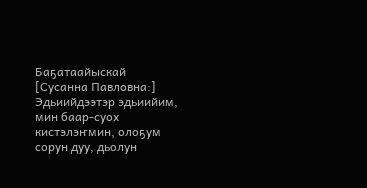Баҕатаайыскай
[Сусанна Павловна:] Эдьиийдээтэр эдьиийим, мин баар-суох кистэлэҥмин, олоҕум сорун дуу, дьолун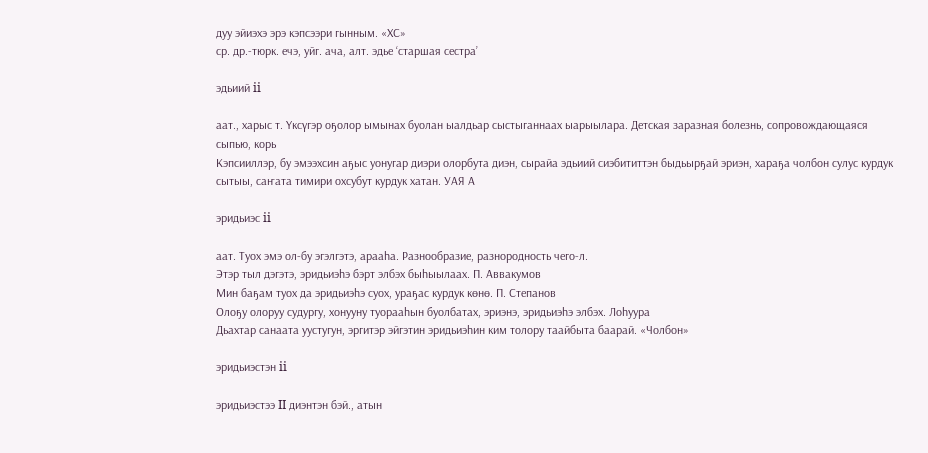дуу эйиэхэ эрэ кэпсээри гынным. «ХС»
ср. др.-тюрк. ечэ, уйг. ача, алт. эдье ‘старшая сестра’

эдьиий ii

аат., харыс т. Үксүгэр оҕолор ымынах буолан ыалдьар сыстыганнаах ыарыылара. Детская заразная болезнь, сопровождающаяся сыпью, корь
Кэпсииллэр, бу эмээхсин аҕыс уонугар диэри олорбута диэн, сырайа эдьиий сиэбититтэн быдьырҕай эриэн, хараҕа чолбон сулус курдук сытыы, саҥата тимири охсубут курдук хатан. УАЯ А

эридьиэс ii

аат. Туох эмэ ол-бу эгэлгэтэ, арааһа. Разнообразие, разнородность чего-л.
Этэр тыл дэгэтэ, эридьиэһэ бэрт элбэх быһыылаах. П. Аввакумов
Мин баҕам туох да эридьиэһэ суох, ураҕас курдук көнө. П. Степанов
Олоҕу олоруу судургу, хонууну туорааһын буолбатах, эриэнэ, эридьиэһэ элбэх. Лоһуура
Дьахтар санаата уустугун, эргитэр эйгэтин эридьиэһин ким толору таайбыта баарай. «Чолбон»

эридьиэстэн ii

эридьиэстээ II диэнтэн бэй., атын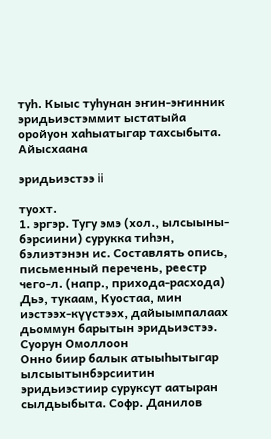туһ. Кыыс туһунан эҥин-эҥинник эридьиэстэммит ыстатыйа оройуон хаһыатыгар тахсыбыта. Айысхаана

эридьиэстээ ii

туохт.
1. эргэр. Тугу эмэ (хол., ылсыыны-бэрсиини) сурукка тиһэн, бэлиэтэнэн ис. Составлять опись, письменный перечень, реестр чего-л. (напр., прихода-расхода)
Дьэ, тукаам, Куостаа, мин иэстээх-күүстээх, дайыымпалаах дьоммун барытын эридьиэстээ. Суорун Омоллоон
Онно биир балык атыыһытыгар ылсыытынбэрсиитин эридьиэстиир суруксут аатыран сылдьыбыта. Софр. Данилов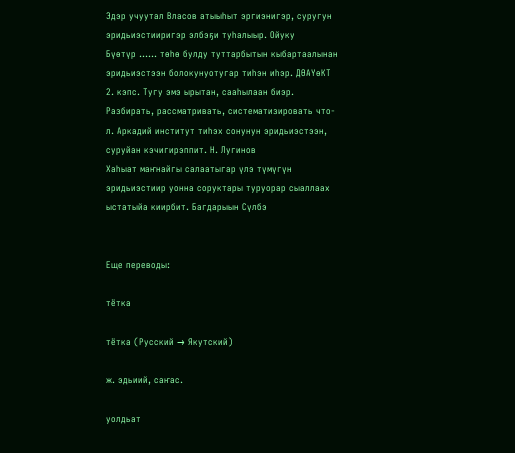Эдэр учуутал Власов атыыһыт эргиэнигэр, суругун эридьиэстииригэр элбэҕи туһалыыр. Ойуку
Бүөтүр …… төһө булду туттарбытын кыбартаалынан эридьиэстээн болокунуотугар тиһэн иһэр. ДӨАҮөКТ
2. кэпс. Тугу эмэ ырытан, сааһылаан биэр. Разбирать, рассматривать, систематизировать что-л. Аркадий институт тиһэх сонунун эридьиэстээн, суруйан кэчигирэппит. Н. Лугинов
Хаһыат маҥнайгы салаатыгар үлэ түмүгүн эридьиэстиир уонна соруктары туруорар сыаллаах ыстатыйа киирбит. Багдарыын Сүлбэ


Еще переводы:

тётка

тётка (Русский → Якутский)

ж. эдьиий, саҥас.

уолдьат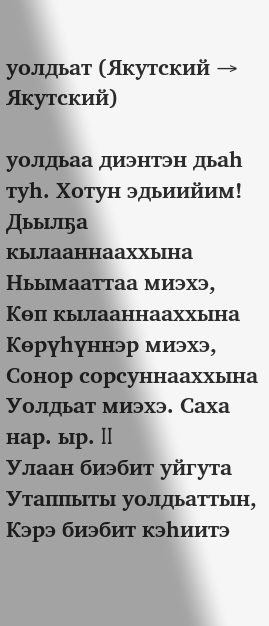уолдьат (Якутский → Якутский)

уолдьаа диэнтэн дьаһ
туһ. Хотун эдьиийим! Дьылҕа кылааннааххына Ньымааттаа миэхэ, Көп кылааннааххына Көрүһүннэр миэхэ, Сонор сорсуннааххына Уолдьат миэхэ. Саха нар. ыр. II
Улаан биэбит уйгута Утаппыты уолдьаттын, Кэрэ биэбит кэһиитэ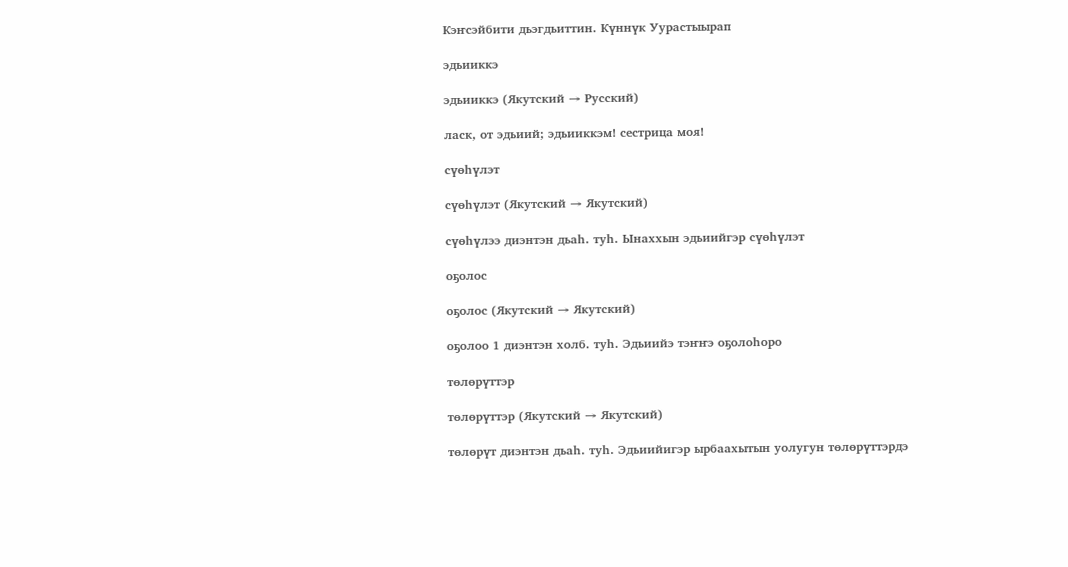Кэҥсэйбити дьэгдьиттин. Күннүк Уурастыырап

эдьииккэ

эдьииккэ (Якутский → Русский)

ласк, от эдьиий; эдьииккэм! сестрица моя!

сүөһүлэт

сүөһүлэт (Якутский → Якутский)

сүөһүлээ диэнтэн дьаһ. туһ. Ынаххын эдьиийгэр сүөһүлэт

оҕолос

оҕолос (Якутский → Якутский)

оҕолоо 1 диэнтэн холб. туһ. Эдьиийэ тэҥҥэ оҕолоһоро

төлөрүттэр

төлөрүттэр (Якутский → Якутский)

төлөрүт диэнтэн дьаһ. туһ. Эдьиийигэр ырбаахытын уолугун төлөрүттэрдэ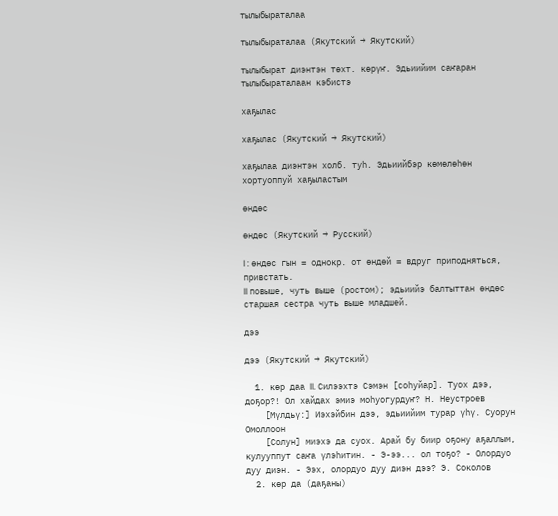тылыбыраталаа

тылыбыраталаа (Якутский → Якутский)

тылыбырат диэнтэн төхт. көрүҥ. Эдьиийим саҥаран тылыбыраталаан кэбистэ

хаҕылас

хаҕылас (Якутский → Якутский)

хаҕылаа диэнтэн холб. туһ. Эдьиийбэр көмөлөһөн хортуоппуй хаҕыластым

өндөс

өндөс (Якутский → Русский)

I : өндөс гын = однокр. от өндөй = вдруг приподняться, привстать.
II повыше, чуть выше (ростом); эдьиийэ балтыттан өндөс старшая сестра чуть выше младшей.

дээ

дээ (Якутский → Якутский)

  1. көр даа II. Силээхтэ Сэмэн [соһуйар]. Туох дээ, доҕор?! Ол хайдах эмиэ моһуогурдуҥ? Н. Неустроев
    [Мүлдьү:] Иэхэйбин дээ, эдьиийим турар үһү. Суорун Омоллоон
    [Солун] миэхэ да суох. Арай бу биир оҕону аҕаллым, кулууппут саҥа үлэһитин. - Э-ээ... ол тоҕо? - Олордуо дуу диэн. - Ээх, олордуо дуу диэн дээ? Э. Соколов
  2. көр да (даҕаны)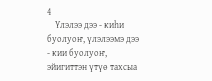4
    Үлэлээ дээ - киһи буолуоҥ, үлэлээмэ дээ - кии буолуоҥ, эйигиттэн үтүө тахсыа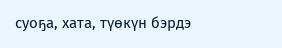суоҕа, хата, түөкүн бэрдэ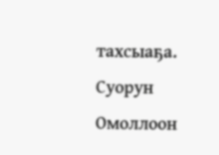тахсыаҕа. Суорун Омоллоон